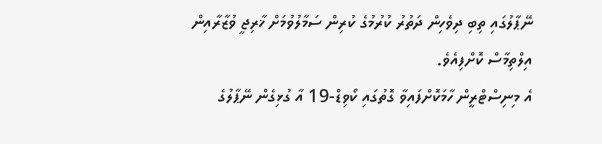ނޭޕާލުގައި ތިބި ދިވެހިން ދަތުރު ކުރުމުގެ ކުރިން ސަމާލުވުމަށް ޚާރިޖީ ވުޒާރާއިން އިލްތިމާސް ކޮށްފިއެވެ.
އެ މިނިސްޓްރީން ހާމަކޮށްފައިވާ ގޮތުގައި ކޯވިޑް-19 އާ ގުޅިގެން ނޭޕާލުގެ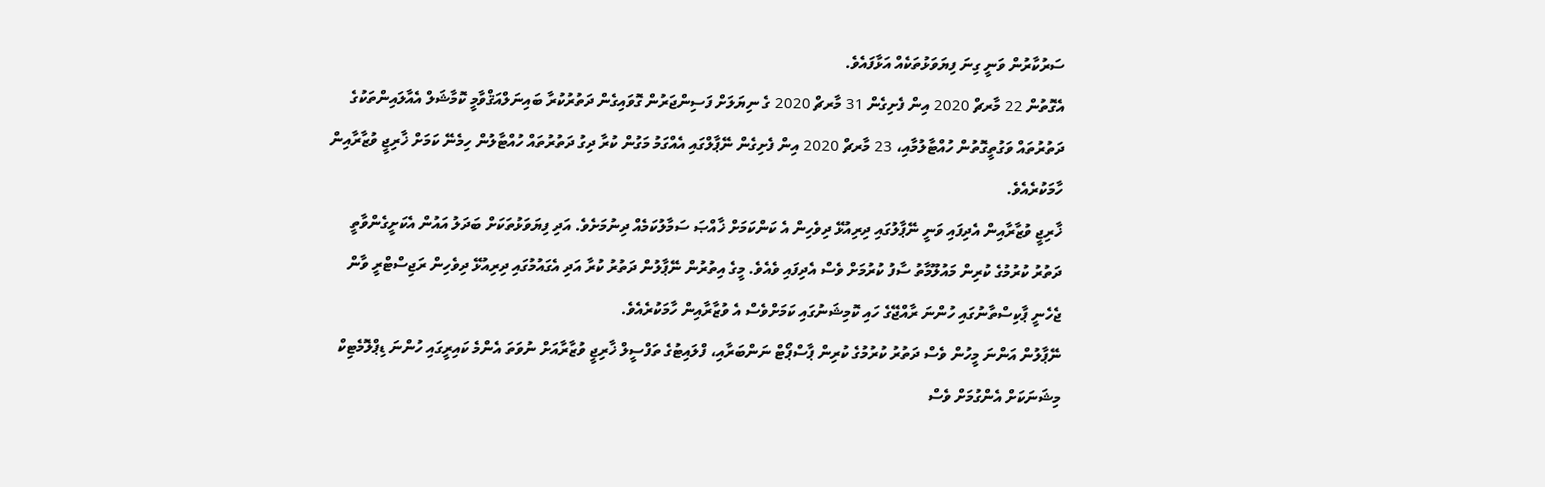ސަރުކާރުން ވަނީ ގިނަ ފިޔަވަޅުތަކެއް އަޅާފައެވެ.
އެގޮތުން 22 މާރޗް 2020 އިން ފެށިގެން 31 މާރޗް 2020 ގެ ނިޔަލަށް ފަސިންޖަރުން ގޮވައިގެން ދަތުރުކުރާ ބައިނަލްއަޤްވާމީ ކޮމާޝަލް އެއާލައިންތަކުގެ ދަތުރުތައް ވަގުތީގޮތުން ހުއްޓާލުމާއި، 23 މާރޗް 2020 އިން ފެށިގެން ނޭޕާލްގައި އެއްގަމު މަގުން ކުރާ ދިގު ދަތުރުތައް ހުއްޓާލުން ހިމެނޭ ކަމަށް ޚާރިޖީ ވުޒާރާއިން ހާމަކުރެއެވެ.
ޚާރިޖީ ވުޒާރާއިން އެދިފައި ވަނީ ނޭޕާލުގައި ދިރިއުޅޭ ދިވެހިން އެ ކަންކަމަށް ޚާއްޞަ ސަމާލުކަމެއް ދިނުމަށެވެ. އަދި ފިޔަވަޅުތަކަށް ބަދަލު އައުން އެކަށީގެންވާތީ ދަތުރު ކުރުމުގެ ކުރިން މައުލޫމާތު ސާފު ކުރުމަށް ވެސް އެދިފައި ވެއެވެ. މީގެ އިތުރުން ނޭޕާލުން ދަތުރު ކުރާ އަދި އެގައުމުގައި ދިރިއުޅޭ ދިވެހިން ރަޖިސްޓްރީ ވާން ޖެހެނީ ޕާކިސްތާނުގައި ހުންނަ ރާއްޖޭގެ ހައި ކޮމިޝަނުގައި ކަމަށްވެސް އެ ވުޒާރާއިން ހާމަކުރެއެވެ.
ނޭޕާލުން އަންނަ މީހުން ވެސް ދަތުރު ކުރުމުގެ ކުރިން ޕާސްޕޯޓް ނަންބަރާއި، ފްލައިޓުގެ ތަފްސީލް ޚާރިޖީ ވުޒާރާއަށް ނުވަތަ އެންމެ ކައިރީގައި ހުންނަ ޑިޕްލޮމެޓިކް މިޝަނަކަށް އެންގުމަށް ވެސް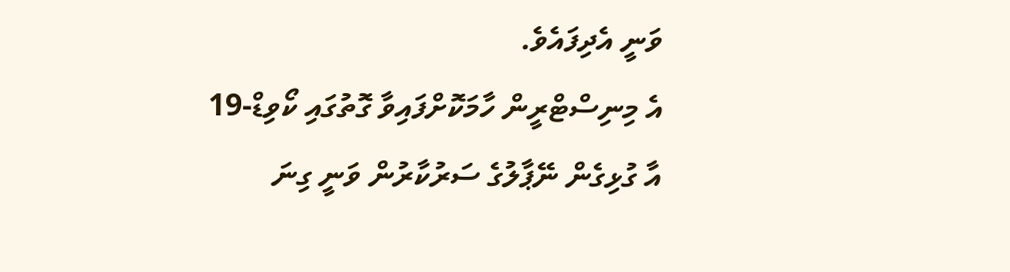ވަނީ އެދިފައެވެ.
އެ މިނިސްޓްރީން ހާމަކޮށްފައިވާ ގޮތުގައި ކޯވިޑް-19 އާ ގުޅިގެން ނޭޕާލުގެ ސަރުކާރުން ވަނީ ގިނަ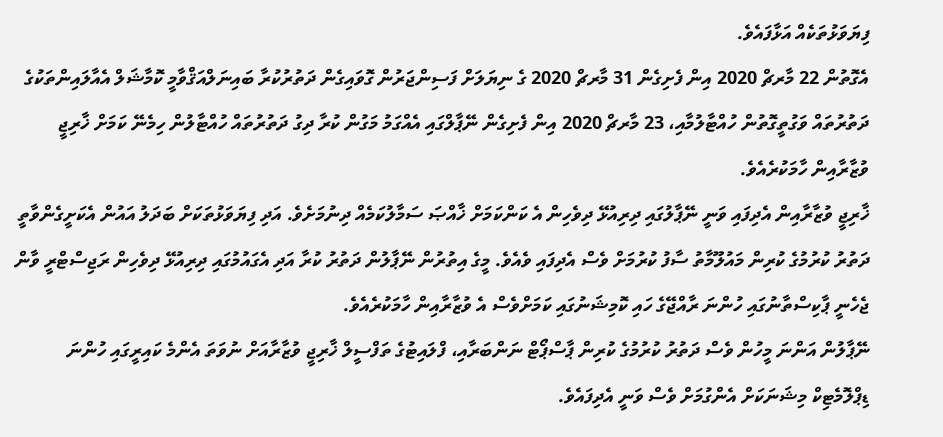ފިޔަވަޅުތަކެއް އަޅާފައެވެ.
އެގޮތުން 22 މާރޗް 2020 އިން ފެށިގެން 31 މާރޗް 2020 ގެ ނިޔަލަށް ފަސިންޖަރުން ގޮވައިގެން ދަތުރުކުރާ ބައިނަލްއަޤްވާމީ ކޮމާޝަލް އެއާލައިންތަކުގެ ދަތުރުތައް ވަގުތީގޮތުން ހުއްޓާލުމާއި، 23 މާރޗް 2020 އިން ފެށިގެން ނޭޕާލްގައި އެއްގަމު މަގުން ކުރާ ދިގު ދަތުރުތައް ހުއްޓާލުން ހިމެނޭ ކަމަށް ޚާރިޖީ ވުޒާރާއިން ހާމަކުރެއެވެ.
ޚާރިޖީ ވުޒާރާއިން އެދިފައި ވަނީ ނޭޕާލުގައި ދިރިއުޅޭ ދިވެހިން އެ ކަންކަމަށް ޚާއްޞަ ސަމާލުކަމެއް ދިނުމަށެވެ. އަދި ފިޔަވަޅުތަކަށް ބަދަލު އައުން އެކަށީގެންވާތީ ދަތުރު ކުރުމުގެ ކުރިން މައުލޫމާތު ސާފު ކުރުމަށް ވެސް އެދިފައި ވެއެވެ. މީގެ އިތުރުން ނޭޕާލުން ދަތުރު ކުރާ އަދި އެގައުމުގައި ދިރިއުޅޭ ދިވެހިން ރަޖިސްޓްރީ ވާން ޖެހެނީ ޕާކިސްތާނުގައި ހުންނަ ރާއްޖޭގެ ހައި ކޮމިޝަނުގައި ކަމަށްވެސް އެ ވުޒާރާއިން ހާމަކުރެއެވެ.
ނޭޕާލުން އަންނަ މީހުން ވެސް ދަތުރު ކުރުމުގެ ކުރިން ޕާސްޕޯޓް ނަންބަރާއި، ފްލައިޓުގެ ތަފްސީލް ޚާރިޖީ ވުޒާރާއަށް ނުވަތަ އެންމެ ކައިރީގައި ހުންނަ ޑިޕްލޮމެޓިކް މިޝަނަކަށް އެންގުމަށް ވެސް ވަނީ އެދިފައެވެ.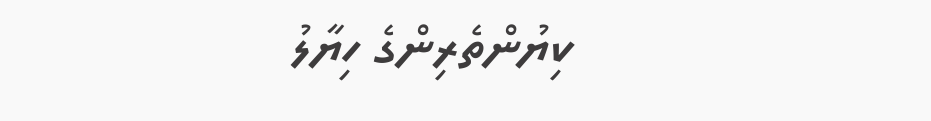ކިޔުންތެރިންގެ ހިޔާލު